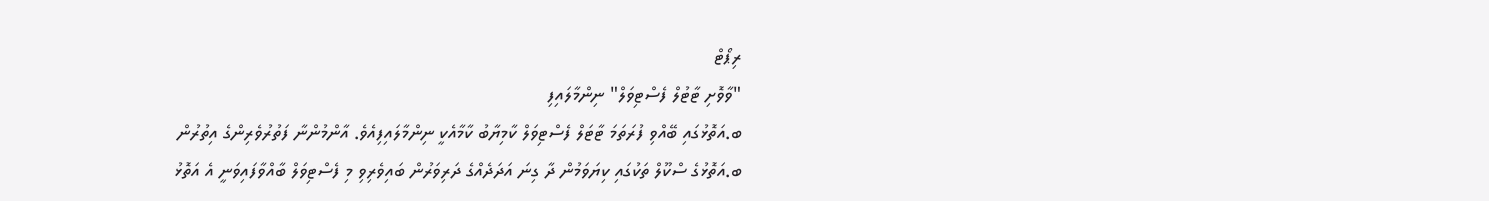ރިޕޯޓް
"ވާވޮށި ޓާޓުލް ފެސްޓިވަލް" ނިންމާލައިފި
ބ.އަތޮޅުގައި ބޭއްވި ފުރަތަމަ ޓާޓަލް ފެސްޓިވަލް ކާމިޔާބު ކާމާއެކީ ނިންމާލައިފިއެވެ. އާންމުންނާ ފަތުރުވެރިންގެ އިތުރުން ބ.އަތޮޅުގެ ސްކޫލް ތަކުގައި ކިޔަވަމުން ދާ ގިނަ އަދަދެއްގެ ދަރިވަރުން ބައިވެރިވި މި ފެސްޓިވަލް ބާއްވާފައިވަނީ އެ އަތޮޅު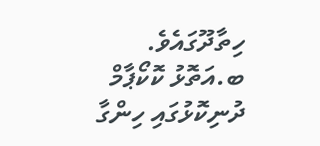ހިތާދޫގައެވެ.
ބ.އަތޮޅު ކޮކޯޕާމް ދުނިކޮޅުގައި ހިންގާ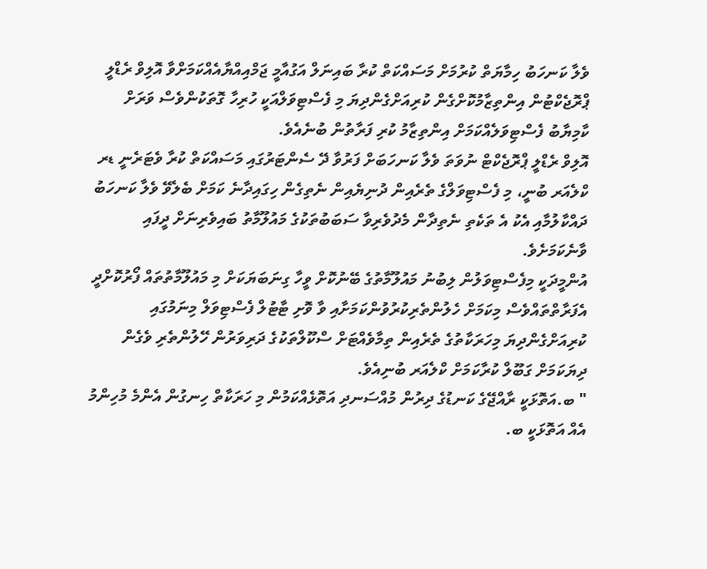ވެލާ ކަނހަބު ހިމާޔަތް ކުރުމަށް މަސައްކަތް ކުރާ ބައިނަލް އަގުއާމީ ޖަމްއިއްޔާއެއްކަމަށްވާ އޮލިވް ރެޑްލީ ޕްރޮޖެކްޓުން އިންތިޒާމުކޮށްގެން ކުރިއަށްގެންދިޔަ މި ފެސްޓިވަލްއަކީ ހުރިހާ ގޮތަކުންވެސް ވަރަށް ކާމިޔާބު ފެސްޓިވަލެއްކަމަށް އިންތިޒާމު ކުރި ފަރާތުން ބުނެއެވެ.
އޮލިވް ރެޑްލީ ޕްރޮޖެކްޓް ނުވަތަ ވެލާ ކަނހަބަށް ފަރުވާ ދޭ ސެންޓަރުގައި މަސައްކަތް ކުރާ ވެޓަރެނީ ޑރ ކްލެއަރ ބުނީ، މި ފެސްޓިވަލްގެ ތެރެއިން ދުނިޔެއިން ނެތިގެން ހިގައިދާނެ ކަމަށް ބެލެވޭ ވެލާ ކަނހަބު ދައްކާލުމާއި އެކު އެ ތަކެތި ނެތިދާން މެދުވެރިވާ ސަބަބުތަކުގެ މައުލޫމާތު ބައިވެރިނަށް ދީފައި ވާނެކަމަށެވެ.
އުންމީދަކީ މިފެސްޓިވަލުން ލިބުނު މައުލޫމާތުގެ ބޭނުކޮށް ވީހާ ގިނަބަޔަކަށް މި މައުލޫމާތުތައް ފޯރުކޮށްދީ އެފަރާތްތައްވެސް މިކަމަށް ހެލުންތެރިކުރުވުންކަމަށާއި ވާ ވޮށި ޓާޓުލް ފެސްޓިވަލް މިނަމުގައި ކުރިއަށްގެންދިޔަ މިހަރަކާތުގެ ތެރެއިން ތިމާވެއްޓަށް ސްކޫލްތަކުގެ ދަރިވަރުން ހޭލުންތެރި ވެގެން ދިޔަކަމަށް ގަބޫލް ކުރާކަމަށް ކްލެއަރ ބުނިއެވެ.
" ބ.އަތޮޅަކީ ރާއްޖޭގެ ކަނޑުގެ ދިރުން މުއްސަނދި އަތޮޅެއްކަމުން މި ހަރަކާތް ހިނގުން އެންމެ މުހިންމު އެއް އަތޮޅަކީ ބ.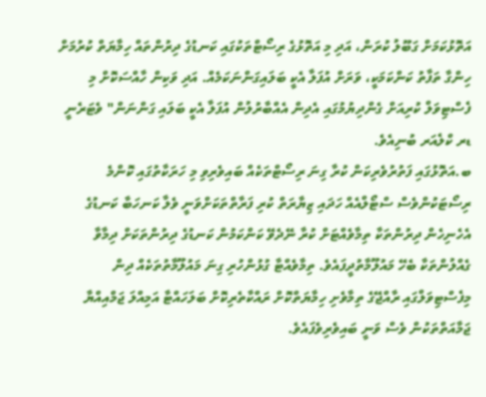އަތޮޅުކަމަށް ގަބޫލު ކުރަން، އަދި މި އަތޮޅުގެ ރިސޯޓްތަކުގައި ކަނޑުގެ ދިރުންތައް ހިމާޔަތް ކުރުމަށް ހިންގާ ތަފާތު ކަންކަމަކީ، ވަރަށް އުފަލާ އެކީ ބަލައިގަންނަކަމެއް. އަދި ވަކިން ހާއްސަކޮށް މި ފެސްޓިވަލް ކުރިއަށް ގެންދިޔުމުގައި އެދިން އެއްބާރުލުން އުފަލާ އެކީ ބަލައި ގަންނަން" ވެޓަރެނީ ޑރ ކްލެއަރ ބުނިއެވެ.
ބ.އަތޮޅުގައި ފަތުރުވެރިކަން ކުރާ ގިނަ ރިސޯޓްތަކެއް ބައިވެރިވި މި ހަރަކާތުގައި ކޮންމެ ރިސޯޓަކުންވެސް ސްޓޯލްއެއް ހަދައި ޒިޔާރަތް ކުރި ފަރާތްތަކަށްވަނީ ވެލާ ކަނހަބާ ކަނޑުގެ އެހެނިހެން ދިރުންތަކާ ތިމާވެއްޓަށް ކުރާ ނޭދެވޭ ކަންކަމުން ކަނޑުގެ ދިރުންތަކަށް ދިމާވާ ގެއްލުންތަކާ ބެހޭ މައުލޫމާތުދީފައެވެ. ތިމާވެއްޓާ ގުޅުންހުރި ގިނަ މައުލޫމާތުތަކެއް ދިން މިފެސްޓިވަލްގައި ރާއްޖޭގެ ތިމާވެށި ހިމާޔަތްކޮށް ރައްކާތެރިކޮށް ބަލަހައްޓާ އަމިއްލަ ޖަމްއިއްޔާ ޖަމާއަތްތަކުން ވެސް ވަނީ ބައިވެރިވެފައެވެ.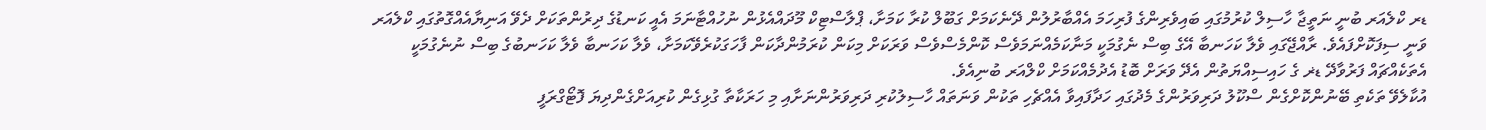ޑރ ކްލެއަރ ބުނީ ނަތީޖާ ހާސިލް ކުރުމުގައި ބައިވެރިންގެ ފުރިހަމަ އެއްބާރުލުން ދޭނެކަމަށް ގަބޫލް ކުރާ ކަމަށާ، ޕްލާސްޓިކް މޫދައްއެޅުން ނުހުއްޓާނަމަ އެއީ ކަނޑުގެ ދިރުންތަކަށް ދެވޭ އަނިޔާއެއްގޮތުގައި ކްލެއަރ ވަނީ ސިފަކޮށްފައެވެ. ރާއްޖޭގައި ވެލާ ކަހަނބާ އޭގެ ބިސް ނެގުމަކީ މަނާކަމެއްނަމަވެސް ކޮންމެސްވެސް ވަރަކަށް މިކަން ކުރަމުންދާކަން ފާހަގަކުރެވޭކަމަށާ، ވެލާ ކަހަނބާ ވެލާ ކަހަނބުގެ ބިސް ނުނެގުމަކީ އެތަކެއްޗައް ފަރުވާދޭ ޑޜ ގެ ހައިސިއްޔަތުން އެދޭ ވަރަށް ބޮޑު އެދުމެއްކަމަށް ކްލްއަރ ބުނިއެވެ.
އުކާލެވޭ ތަކެތި ބޭނުންކޮށްގެން ސްކޫލު ދަރިވަރުންގެ މެދުގައި ހަދާފައިވާ އެއްޗެހި ތަކުން ވަނަތައް ހާސިލުކުރި ދަރިވަރުންނަށާއި މި ހަރަކާތާ ގުޅިގެން ކުރިއަށްގެންދިޔަ ފޮޓޯގްރަފީ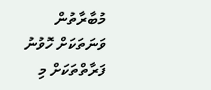މުބާރާތުން ވަނަތަކަށް ހޮވުނު ފަރާތްތަކަށް މި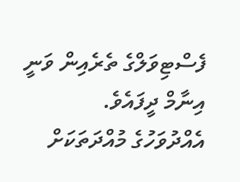ފެސްޓިވަލްގެ ތެރެއިން ވަނީ އިނާމް ދީފައެވެ.
އެއްދުވަހުގެ މުއްދަތަކަށް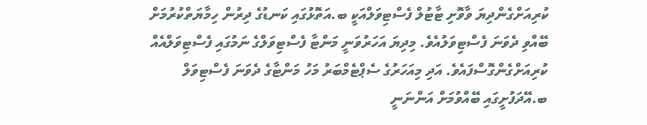ކުރިއަށްގެންދިޔަ ވާވޮށި ޓާޓުލް ފެސްޓިވަލްއަކީ ބ.އަތޮޅުގައި ކަނޑުގެ ދިރުން ހިމާޔަތްކުރުމަށް ބޭއްވި ދެވަނަ ފެސްޓިވަލުއެވެ. މިދިޔަ އަހަރުވަނީ މަންޓާ ފެސްޓިވަލްގެ ނަމުގައި ފެސްޓިވަލްއެއް ކުރިއަށްގެންގޮސްފައެވެ. އަދި މިއަހަރުގެ ސެޕްޓެމްބަރު މަހު މަންޓާގެ ދެވަނަ ފެސްޓިވަލް ބ.އޭދަފުށީގައި ބޭއްވުމަށް އަންނަނީ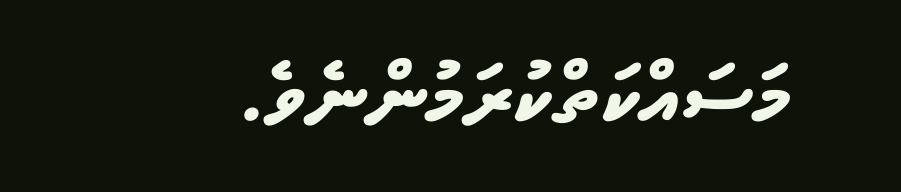މަސައްކަތްކުރަމުންނެވެ.